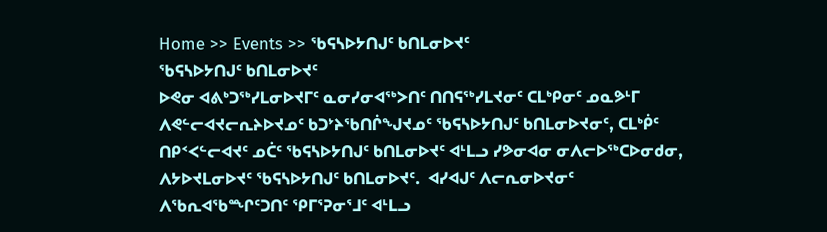Home >> Events >> ᖃᕋᓴᐅᔭᑎᒍᑦ ᑲᑎᒪᓂᐅᔪᑦ
ᖃᕋᓴᐅᔭᑎᒍᑦ ᑲᑎᒪᓂᐅᔪᑦ
ᐅᕙᓂ ᐊᕕᒃᑐᖅᓯᒪᓂᐅᔪᒥᑦ ᓇᓂᓯᓂᐊᖅᐳᑎᑦ ᑎᑎᕋᖅᓯᒪᔪᓂᑦ ᑕᒪᒃᑭᓂᑦ ᓄᓇᕗᒻᒥ ᐱᕙᓪᓕᐊᔪᓕᕆᔨᐅᔪᓄᑦ ᑲᑐᔾᔨᖃᑎᒌᖑᔪᓄᑦ ᖃᕋᓴᐅᔭᑎᒍᑦ ᑲᑎᒪᓂᐅᔪᓂᑦ, ᑕᒪᒃᑮᑦ ᑎᑭᑉᐸᓪᓕᐊᔪᑦ ᓄᑖᑦ ᖃᕋᓴᐅᔭᑎᒍᑦ ᑲᑎᒪᓂᐅᔪᑦ ᐊᒻᒪᓗ ᓯᕗᓂᐊᓂ ᓂᐱᓕᐅᖅᑕᐅᓂᑯᓂ, ᐱᔭᐅᔪᒪᓂᐅᔪᑦ ᖃᕋᓴᐅᔭᑎᒍᑦ ᑲᑎᒪᓂᐅᔪᑦ.  ᐊᓯᐊᒍᑦ ᐱᓕᕆᓂᐅᔪᓂᑦ ᐱᖃᕆᐊᖃᙱᑦᑐᑎᑦ ᕿᒥᕐᕈᓂᕐᒧᑦ ᐊᒻᒪᓗ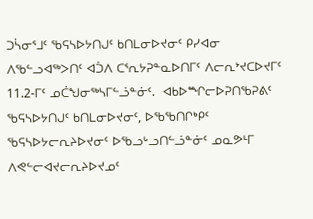ᑐᓵᓂᕐᒧᑦ ᖃᕋᓴᐅᔭᑎᒍᑦ ᑲᑎᒪᓂᐅᔪᓂᑦ ᑭᓯᐊᓂ ᐱᖃᓪᓗᐊᖅᐳᑎᑦ ᐊᑑᐱ ᑕᕐᕆᔭᕈᓐᓇᐅᑎᒥᑦ ᐱᓕᕆᔾᔪᑕᐅᔪᒥᑦ 11.2-ᒥᑦ ᓄᑖᖑᓂᖅᓴᒥᓪᓘᓐᓃᑦ.  ᐊᑲᐅᙱᓕᐅᕈᑎᖃᕈᕕᑦ ᖃᕋᓴᐅᔭᑎᒍᑦ ᑲᑎᒪᓂᐅᔪᓂᑦ, ᐅᖃᖃᑎᒋᒃᑭᑦ ᖃᕋᓴᐅᔭᓕᕆᔨᐅᔪᓂᑦ ᐅᖃᓗᒡᓗᑎᓪᓘᓐᓃᑦ ᓄᓇᕗᒻᒥ ᐱᕙᓪᓕᐊᔪᓕᕆᔨᐅᔪᓄᑦ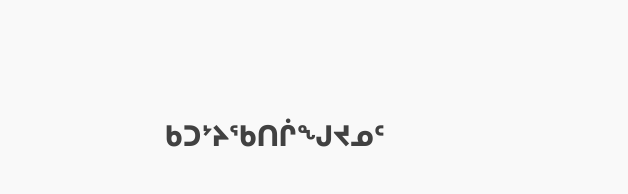ᑲᑐᔾᔨᖃᑎᒌᖑᔪᓄᑦ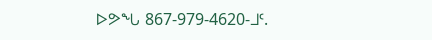ᐅᕗᖓ 867-979-4620-ᒧᑦ.